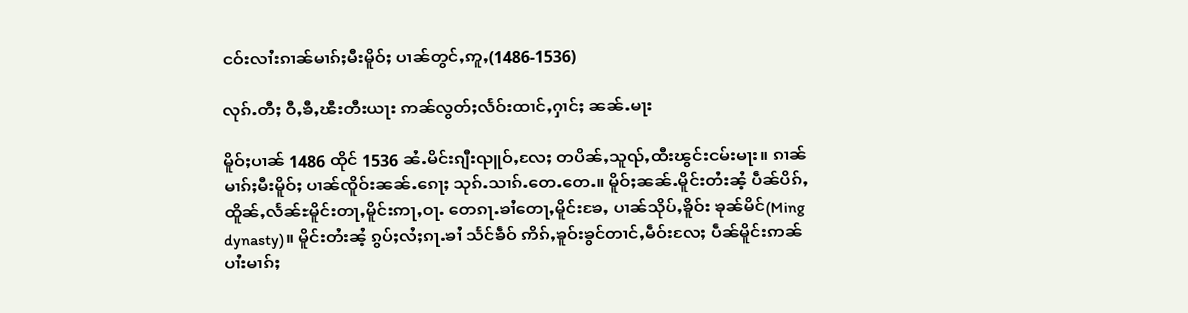ငဝ်းလၢႆးၵၢၼ်မၢၵ်ႈမီးမိူဝ်ႈ ပၢၼ်တွင်ႇဢူႇ(1486-1536)

လုၵ်ႉတီႈ ဝီႇၶီႇၽီးတီးယႃး ဢၼ်လွတ်ႈလႅဝ်းထၢင်ႇႁၢင်ႈ ၼၼ်ႉမႃး

မိူဝ်ႈပၢၼ် 1486 ထိုင် 1536 ၼႆႉမိင်းၵျီးၺူဝ်ႇလႄႈ တပိၼ်ႇသူၺ်ႇထီးၽွင်းငမ်းမႃး။ ၵၢၼ်မၢၵ်ႈမီးမိူဝ်ႈ ပၢၼ်ၸိူဝ်းၼၼ်ႉၵေႃႈ သုၵ်ႉသၢၵ်ႉတေႉတေႉ။ မိူဝ်ႈၼၼ်ႉမိူင်းတႆးၼႆ့ ပဵၼ်ပိၵ်ႇထိူၼ်ႇလႅၼ်ႊမိူင်းတႃႇမိူင်းဢႃႇဝႃႉ တေၵႃႉၶၢႆတေႃႇမိူင်းၶႄႇ ပၢၼ်သိုပ်ႇၶိူဝ်း ၶုၼ်မိင်(Ming dynasty)။ မိူင်းတႆးၼႆ့ ၵွပ်ႈလႆႈၵႃႉၶၢႆ သႅင်ၶဵဝ် ဢိၵ်ႇၶူဝ်းၶွင်တၢင်ႇမဵဝ်းလႄႈ ပဵၼ်မိူင်းဢၼ်ပၢႆးမၢၵ်ႈ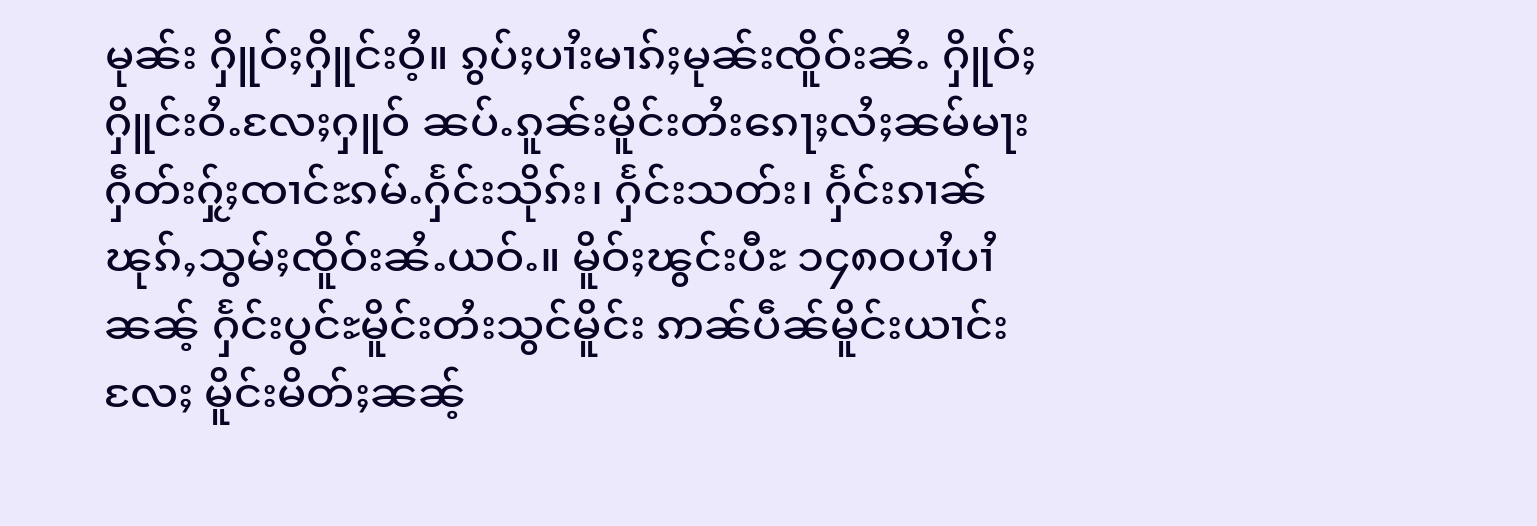မုၼ်း ႁိူဝ်ႈႁိူင်းဝႆ့။ ၵွပ်ႈပၢႆးမၢၵ်ႈမုၼ်းၸိူဝ်းၼႆႉ ႁိူဝ်ႈႁိူင်းဝႆႉလႄႈႁူဝ် ၼပ်ႉၵူၼ်းမိူင်းတႆးၵေႃႈလႆႈၼမ်မႃး ႁဵတ်းႁႂ်ႈၸၢင်ႊၵမ်ႉႁႅင်းသိုၵ်း၊ ႁႅင်းသတ်း၊ ႁႅင်းၵၢၼ်ၽုၵ်ႇသွမ်ႈၸိူဝ်းၼႆႉယဝ်ႉ။ မိူဝ်ႈၽွင်းပီႊ ၁၄၈၀ပၢႆပၢႆၼၼ့် ႁႅင်းပွင်ႊမိူင်းတႆးသွင်မိူင်း ဢၼ်ပဵၼ်မိူင်းယၢင်းလႄႈ မိူင်းမိတ်ႈၼၼ့်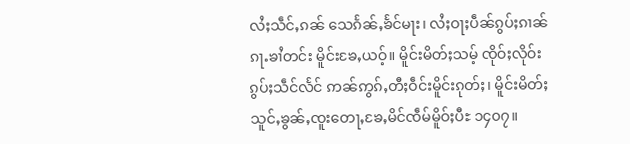လႆႈသဵင်ႇၵၼ် သေၵႅၼ်ႇၶႅင်မႃး၊ လႆႈဝႃႈပဵၼ်ၵွပ်ႈၵၢၼ်ၵႃႉၶၢႆတင်း မိူင်းၶႄႇယဝ့်။ မိူင်းမိတ်ႈသမ့် ၸိုဝ်ႈလိုဝ်းၵွပ်ႈသဵင်လႅင် ဢၼ်ဢွၵ်ႇတီႈဝဵင်းမိူင်းၵုတ်ႈ၊ မိူင်းမိတ်ႈသူင်ႇၶွၼ်ႇၸူးတေႃႇၶႄႇမိင်ၸဵမ်မိူဝ်ႈပီႊ ၁၄၀၇။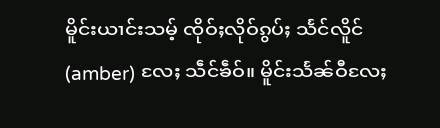မိူင်းယၢင်းသမ့် ၸိုဝ်ႈလိုဝ်ၵွပ်ႈ သႅင်လိူင်(amber) လႄႈ သဵင်ၶဵဝ်။ မိူင်းသႅၼ်ဝီလႄႈ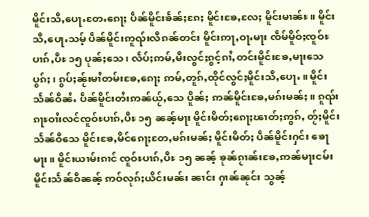မိူင်းသီႇပေႃႉတႄႉၵေႃႈ ပဵၼ်မိူင်းၶႅၼ်ႈၵႄႈ မိူင်းၶႄႇလႄႈ မိူင်းမၢၼ်ႊ။ မိူင်းသီႇပေႃႉသမ့် ပဵၼ်မိူင်းဢူၺ်းလီၵၼ်တင်း မိူင်းဢႃႇဝႃႉမႃး ၸဵမ်မိူဝ်ႈၸူဝ်ႊပၢၵ်ႇပီႊ ၁၅ ပုၼ်ႈသေ၊ လႅပ်ႈဢမ်ႇမီးလွင်ႈၵွင့်ၵၢႆႇတင်းမိူင်းၶႄႇမႃးသေပွၵ်ႈ၊ ၵွပ်ႈၼႂ်းမၢႆတမ်းၶႄႇၵေႃႈ ဢမ်ႇတူၵ်ႇထိုင်လွင်ႈမိူင်းသီႇပေႃႉ။ မိူင်းသႅၼ်ဝီၼႆႉ ပဵၼ်မိူင်းတႆးဢၼ်ယႂ်ႇသေ ပိူၼ်ႈ ဢၼ်မိူင်းၶႄႇမၵ်းမၼ်ႈ။ ၵူၺ်းၵႃႊဝၢႆးလင်ၸူဝ်ႊပၢၵ်ႇပီႊ ၁၅ ၼၼ့်မႃး မိူင်းမိတ်ႈၵေႃႈၽၢတ်ႈဢွၵ်ႇ တႂ်ႈမိူင်းသႅၼ်ဝီသေ မိူင်းၶႄႇမိင်ၵေႃႈတႄႇမၵ်းမၼ်ႈ မိူင်းမိတ်ႈ ပဵၼ်မိူင်းႁင်း ၶေႃမႃး။ မိူင်းယၢမ်းၵၢင် ၸူဝ်ႊပၢၵ်ႇပီႊ ၁၅ ၼၼ့် ၶုၼ်ၵႂၢၼ်းၶႄႇဢၼ်မႃးငမ်းမိူင်းသႅၼ်ဝီၼၼ့် ဢဝ်လုၵ်ႈယိင်းမၼ်း ၼၢင်း ႁၢၼ်ၼုင်း သွၼ့်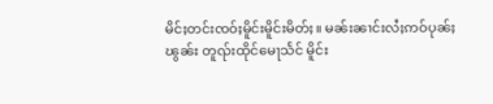မိင်ႈတင်းၸဝ်ႈမိူင်းမိူင်းမိတ်ႈ။ မၼ်းၼၢင်းလႆႈဢဝ်ပုၼ်ႈၽွၼ်း တူၺ်းထိုင်မေႃသႅင် မိူင်း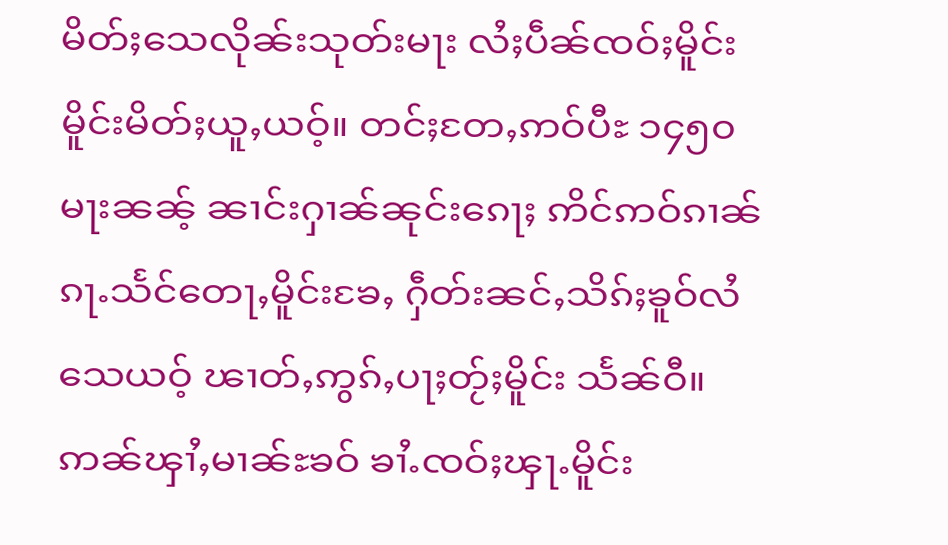မိတ်ႈသေလိုၼ်းသုတ်းမႃး လႆႈပဵၼ်ၸဝ်ႈမိူင်း မိူင်းမိတ်ႈယူႇယဝ့်။ တင်ႈတႄႇဢဝ်ပီႊ ၁၄၅၀ မႃးၼၼ့် ၼၢင်းႁၢၼ်ၼုင်းၵေႃႈ ဢိင်ဢဝ်ၵၢၼ်ၵႃႉသႅင်တေႃႇမိူင်းၶႄႇ ႁဵတ်းၼင်ႇသိၵ်ႈၶူဝ်လႆသေယဝ့် ၽၢတ်ႇဢွၵ်ႇပႃႈတႂ်ႈမိူင်း သႅၼ်ဝီ။ ဢၼ်ၾၢႆႇမၢၼ်ႊၶဝ် ၶၢႆႉၸဝ်ႈၾႃႉမိူင်း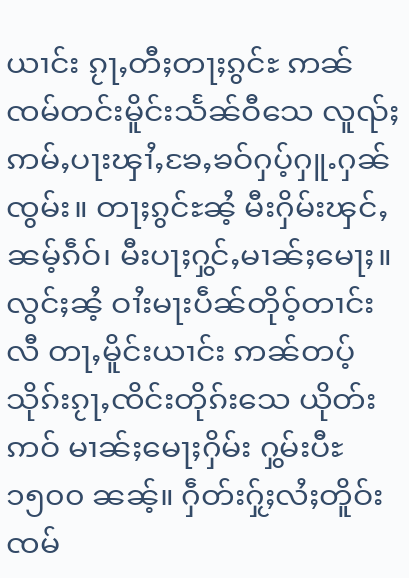ယၢင်း ၵႂႃႇတီႈတႃႈၵွင်ႊ ဢၼ်ၸမ်တင်းမိူင်းသႅၼ်ဝီသေ လူၺ်ႈ ဢမ်ႇပႃးၾၢႆႇၶႄႇၶဝ်ႁပ့်ႁူႉႁၼ်ၸွမ်း။ တႃႈၵွင်ႊၼႆ့ မီးႁိမ်းၾင်ႇၼမ့်ၵဵဝ်၊ မီးပႃႈႁွင်ႇမၢၼ်ႈမေႃႈ။ လွင်ႈၼႆ့ ဝၢႆးမႃးပဵၼ်တိုဝ့်တၢင်းလီ တႃႇမိူင်းယၢင်း ဢၼ်တပ့်သိုၵ်းၵႂႃႇၸိင်းတိုၵ်းသေ ယိုတ်းဢဝ် မၢၼ်ႈမေႃႈႁိမ်း ႁွမ်းပီႊ ၁၅၀၀ ၼၼ့်။ ႁဵတ်းႁႂ်ႈလႆႈတိူဝ်းၸမ်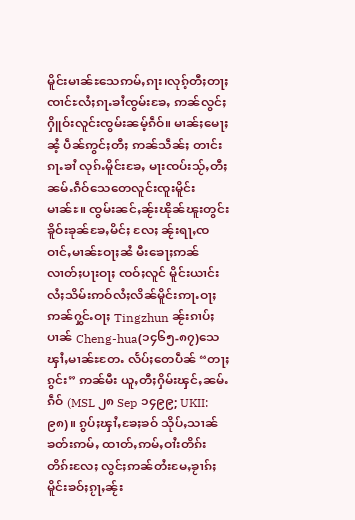မိူင်းမၢၼ်ႊသေဢမ်ႇၵႃး၊လုၵ့်တီႈတႃႈ ၸၢင်ႊလႆႈၵႃႉၶၢႆၸွမ်းၶႄႇ ဢၼ်လွင်ႈႁိူဝ်းလူင်းၸွမ်းၼမ့်ၵဵဝ်။ မၢၼ်ႈမေႃႈၼႆ့ ပဵၼ်ဢွင်ႈတီႈ ဢၼ်သဵၼ်ႈ တၢင်းၵႃႉၶၢႆ လုၵ်ႉမိူင်းၶႄႇ မႃးၸပ်းသႂ်ႇတီႈၼမ်ႉၵဵဝ်သေတေလူင်းၸူးမိူင်းမၢၼ်ႊ။ ၸွမ်းၼင်ႇၼႂ်းၽိုၼ်ၽူးတွင်းၶိူဝ်းၶုၼ်ၶႄႇမိင်ႈ လႄႈ ၼႂ်းရႃႇၸဝၢင်ႇမၢၼ်ႊဝႃႈၼႆ မီးၶေႃႈဢၼ်လၢတ်ႈပႃးဝႃႈ ၸဝ်ႈလူင် မိူင်းယၢင်း လႆႈသိမ်းဢဝ်လႆႈလိၼ်မိူင်းဢႃႉဝႃႈ ဢၼ်ႁွင်ႉဝႃႈ Tingzhun ၼႂ်းၵၢပ်ႈပၢၼ် Cheng-hua(၁၄၆၅-၈၇)သေ ၾၢႆႇမၢၼ်ႊတႄႉ လႅပ်ႈတေပဵၼ် “တႃႈၵွင်း” ဢၼ်မီး ယူႇတီႈႁိမ်းၾင်ႇၼမ်ႉၵဵဝ် (MSL ၂၈ Sep ၁၄၉၉; UKII: ၉၈)။ ၵွပ်ႈၾၢႆႇၶႄႈၶဝ် သိုပ်ႇသၢၼ်ၶတ်းဢမ်ႇ ထၢတ်ႇဢမ်ႇဝၢႆးတိၵ်းတိၵ်းလႄႈ လွင်ႈဢၼ်တႆးမႄႇၶႂၢၵ်ႈမိူင်းၶဝ်ႈၵႂႃႇၼႂ်း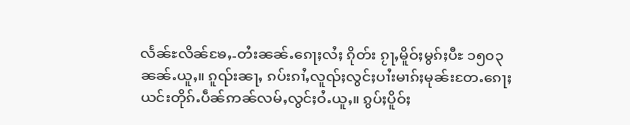လႅၼ်ႊလိၼ်ၶႄႇ-တႆးၼၼ်ႉၵေႃႈလႆႈ ၵိုတ်း ၵႂႃႇမိူဝ်ႈမွၵ်ႈပီႊ ၁၅၀၃ ၼၼ်ႉယူႇ။ ၵူၺ်းၼႃႇ ၵပ်းၵၢႆႇလူၺ်ႈလွင်ႈပၢႆးမၢၵ်ႈမုၼ်းတႄႉၵေႃႈ ယင်းတိုၵ်ႉပဵၼ်ဢၼ်လမ်ႇလွင်ႈဝႆႉယူႇ။ ၵွပ်ႈပိူဝ်ႈ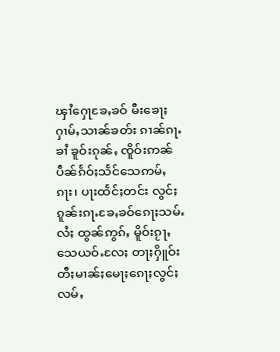ၾၢႆႁေႃၶႄႇၶဝ် မီးၶေႃႈႁၢမ်ႇသၢၼ်ၶတ်း ၵၢၼ်ၵႃႉၶၢႆ ၶူဝ်းၵုၼ်ႇ ၸိူဝ်းဢၼ်ပဵၼ်ၵႅဝ်ႈသႅင်သေဢမ်ႇၵႃး၊ ပႃးထႅင်ႈတင်း လွင်ႈၵူၼ်းၵႃႉၶႄႇၶဝ်ၵေႃႈသမ်ႉလႆႈ ထွၼ်ဢွၵ်ႇ မိူဝ်းၵႂႃႇသေယဝ်ႉလႄႈ တႃႈႁိူဝ်းတီႈမၢၼ်ႈမေႃႈၵေႃႈလွင်ႈလမ်ႇ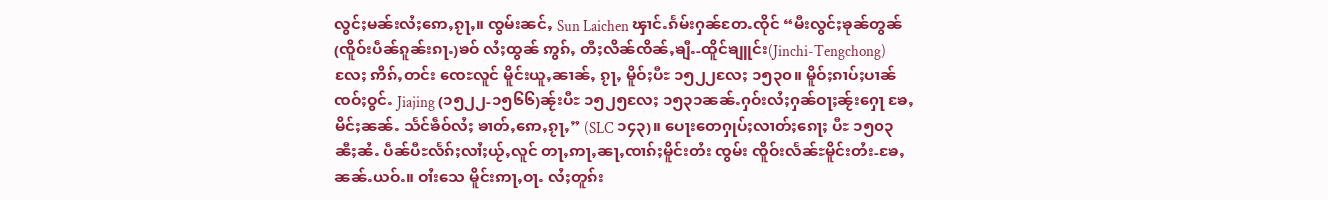လွင်ႈမၼ်းလႆႈဢေႇၵႂႃႇ။ ၸွမ်းၼင်ႇ Sun Laichen ၾၢင်ႉၵႅမ်းႁၼ်တႄႉၸိုင် “မီးလွင်ႈၶုၼ်တွၼ် (ၸိူဝ်းပဵၼ်ၵူၼ်းၵႃႉ)ၶဝ် လႆႈထွၼ် ဢွၵ်ႇ တီႈလိၼ်ၸိၼ်ႇၶျီႉ-ထိူင်ၶျူင်း(Jinchi-Tengchong)လႄႈ ဢိၵ်ႇတင်း ၸေႊလူင် မိူင်းယူႇၼၢၼ်ႇ ၵႂႃႇ မိူဝ်ႈပီႊ ၁၅၂၂လႄႈ ၁၅၃၀။ မိူဝ်ႈၵၢပ်ႈပၢၼ်ၸဝ်ႈဝွင်ႉ Jiajing (၁၅၂၂-၁၅၆၆)ၼႂ်းပီႊ ၁၅၂၅လႄႈ ၁၅၃၁ၼၼ်ႉႁဝ်းလႆႈႁၼ်ဝႃႈၼႂ်းႁေႃ ၶႄႇမိင်ႈၼၼ်ႉ သႅင်ၶဵဝ်လႆႈ ၶၢတ်ႇဢေႇၵႂႃႇ” (SLC ၁၄၃)။ ပေႃးတေႁုပ်ႈလၢတ်ႈၵေႃႈ ပီႊ ၁၅၀၃ ၼီႈၼႆႉ ပဵၼ်ပီႊလႅၵ်ႈလၢႆႈယႂ်ႇလူင် တႃႇဢႃႇၼႃႇၸၢၵ်ႈမိူင်းတႆး ၸွမ်း ၸိူဝ်းလႅၼ်ႊမိူင်းတႆး-ၶႄႇ ၼၼ်ႉယဝ်ႉ။ ဝၢႆးသေ မိူင်းဢႃႇဝႃႉ လႆႈတူၵ်း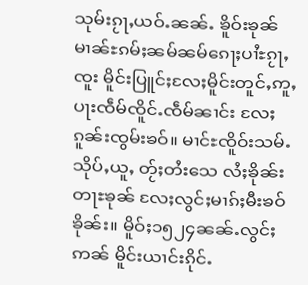သုမ်းၵႂႃႇယဝ်ႉၼၼ်ႉ ၶိူဝ်းၶုၼ်မၢၼ်ႊၵမ်ႈၼမ်ၼမ်ၵေႃႈပၢႆႊၵႂႃႇၸူး မိူင်းပြူင်ႈလႄႈမိူင်းတူင်ႇဢူႇ ပႃးၸဵမ်ၸိူင်ႉၸဵမ်ၼၢင်း လႄႈ ၵူၼ်းၸွမ်းၶဝ်။ မၢင်ႊၸိူဝ်းသမ်ႉ သိုပ်ႇယူႇ တႂ်ႈတႆးသေ လႆႈၶိုၼ်းတႃႊၶုၼ် လႄႈလွင်ႈမၢၵ်ႈမီးၶဝ်ၶိုၼ်း။ မိူဝ်ႈ၁၅၂၄ၼၼ်ႉလွင်ႈဢၼ် မိူင်းယၢင်းၵိုင်ႉ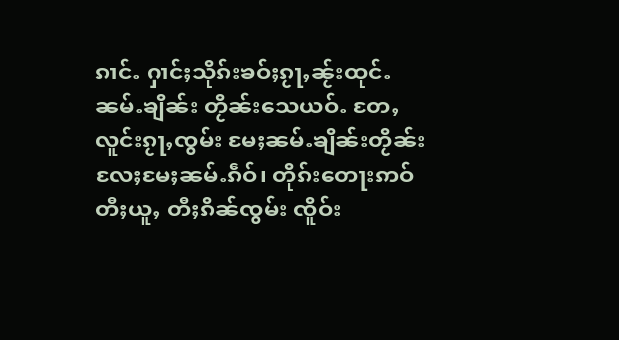ၵၢင်ႉ ႁၢင်ႈသိုၵ်းၶဝ်ႈၵႂႃႇၼႂ်းထုင်ႉ ၼမ်ႉၶျိၼ်း တႂိၼ်းသေယဝ်ႉ တႄႇလူင်းၵႂႃႇၸွမ်း မႄႈၼမ်ႉၶျိၼ်းတႂိၼ်းလႄႈမႄႈၼမ်ႉၵဵဝ်၊ တိုၵ်းတေႃးဢဝ်တီႈယူႇ တီႈၵိၼ်ၸွမ်း ၸိူဝ်း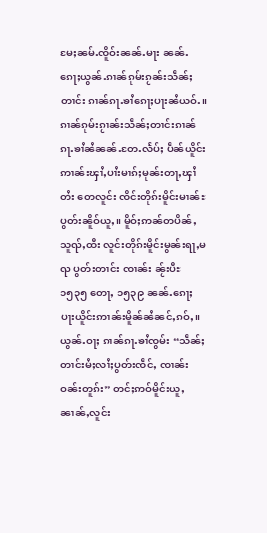မႄႈၼမ်ႉၸိူဝ်းၼၼ်ႉမႃး ၼၼ်ႉၵေႃႈယွၼ်ႉၵၢၼ်ၵုမ်းၵႂၼ်းသဵၼ်ႈတၢင်း ၵၢၼ်ၵႃႉၶၢႆၵေႃႈပႃးၼႆယဝ်ႉ။ ၵၢၼ်ၵုမ်းၵႂၢၼ်းသဵၼ်ႈတၢင်းၵၢၼ်ၵႃႉၶၢႆၼႆၼၼ်ႉတႄႉလႅပ်ႈ ပဵၼ်ယိူင်းဢၢၼ်းၾၢႆႇပၢႆးမၢၵ်ႈမုၼ်းတႃႇၾၢႆတႆး တေလူင်း ၸိင်းတိုၵ်းမိူင်းမၢၼ်ႊပွတ်းၼိူဝ်ယူႇ။ မိူဝ်ႈဢၼ်တပိၼ်ႇသူၺ်ႇထီး လူင်းတိုၵ်းမိူင်းမွၼ်းရႃႇမၺ ပွတ်းတၢင်း ၸၢၼ်း ၼႂ်းပီႊ ၁၅၃၅ တေႃႇ ၁၅၃၉ ၼၼ်ႉၵေႃႈ ပႃးယိူင်းဢၢၼ်းမိူၼ်ၼႆၼင်ႇၵဝ်ႇ။ ယွၼ်ႉဝႃႈ ၵၢၼ်ၵႃႉၶၢႆၸွမ်း “သဵၼ်ႈတၢင်းမႆႈလၢႆႈပွတ်းၸဵင်ႇ ၸၢၼ်းဝၼ်းတူၵ်း” တင်ႈဢဝ်မိူင်းယူႇၼၢၼ်ႇလူင်း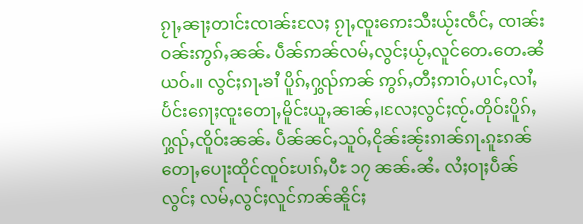ၵႂႃႇၼႃႈတၢင်းၸၢၼ်းလႄႈ ၵႂႃႇၸူးဢေးသီးယႂ်းၸဵင်ႇ ၸၢၼ်းဝၼ်းဢွၵ်ႇၼၼ်ႉ ပဵၼ်ဢၼ်လမ်ႇလွင်ႈယႂ်ႇလူင်တေႉတေႉၼႆယဝ်ႉ။ လွင်ႈၵႃႉၶၢႆ ပိူၵ်ႇႁွၺ်ဢၼ် ဢွၵ်ႇတီႈဢၢဝ်ႇပၢင်ႇလၢႆႇပႅင်းၵေႃႈၸူးတေႃႇမိူင်းယူႇၼၢၼ်ႇ၊လႄႈလွင်ႈၸႂ်ႉတိုဝ်းပိူၵ်ႇႁွၺ်ႇၸိူဝ်းၼၼ်ႉ ပဵၼ်ၼင်ႇသူဝ်ႇငိုၼ်းၼႂ်းၵၢၼ်ၵႃႉၵူႊၵၼ် တေႃႇပေႃးထိုင်ၸူဝ်ႊပၢၵ်ႇပီႊ ၁၇ ၼၼ်ႉၼႆႉ လႆႈဝႃႈပဵၼ်လွင်ႈ လမ်ႇလွင်ႈလူင်ဢၼ်ၼိူင်ႈ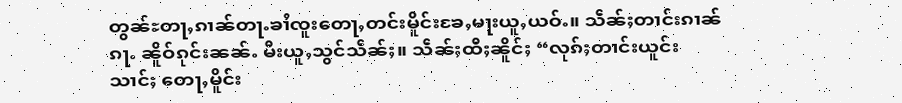တွၼ်ႊတႃႇၵၢၼ်တႃႉၶၢႆၸူးတေႃႇတင်းမိူင်းၶႄႇမႃးယူႇယဝ်ႉ။ သဵၼ်ႈတၢင်းၵၢၼ်ၵႃႉ ၼိူဝ်ၵုင်းၼၼ်ႉ မီးယူႇသွင်သဵၼ်ႈ။ သဵၼ်ႈထီႈၼိူင်ႈ “လုၵ်ႈတၢင်းယူင်း သၢင်ႈ တေႃႇမိူင်း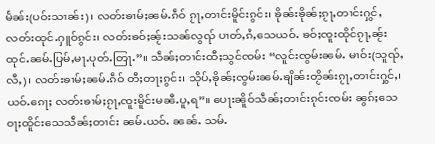မႅၼ်း(ပဝ်းသၢၼ်း)၊ လတ်းၶၢမ်ႈၼမ်ႉၵဵဝ် ၵႂႃႇတၢင်းမိူင်းၵွင်း၊ ၶိုၼ်းၶိုၼ်ႈၵႂႃႇတၢင်းႁွင်ႇ လတ်းထုင်ႉႁူဝ်ၵွင်း၊ လတ်းၶဝ်ႈၼႂ်းသၼ်လွၺ် ပၢတ်ႇၵႆႇသေယဝ်ႉ ၶဝ်ႈၸူးထိုင်ၵႂႃႇၼႂ်းထုင်ႉၼမ်ႉပြမ်ႇမႃႉပုတ်ႉတြႃႉ”။ သဵၼ်ႈတၢင်းထီႈသွင်ၸမ်း “လူင်းၸွမ်းၼမ်ႉ မၢဝ်း(သူၺ်ႇလီႇ)၊ လတ်းၶၢမ်ႈၼမ်ႉၵဵဝ် တီႈတႃႈၵွင်း၊ သိုပ်ႇၶိုၼ်ႈၸွမ်းၼမ်ႉၶျိၼ်းတႂိၼ်းၵႂႃႇတၢင်းႁွင်ႇ၊ ယဝ်ႉၵေႃႈ လတ်းၶၢမ်ႈၵႂႃႇၸူးမိူင်းမၼီႉပူႇရ”။ ပေႃးၼိူဝ်သဵၼ်ႈတၢင်းၵုင်းၸမ်း ၼွၵ်ႈသေဝႃႈထိူင်းသေသဵၼ်ႈတၢင်း ၼမ်ႉယဝ်ႉ ၼၼ်ႉ သမ်ႉ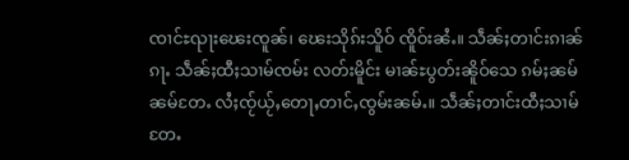ၸၢင်ႊၺႃးၽေးၸူၼ်၊ ၽေးသိုၵ်းသိူဝ် ၸိူဝ်းၼႆႉ။ သဵၼ်ႈတၢင်းၵၢၼ်ၵႃႉ သဵၼ်ႈထီႈသၢမ်ၸမ်း လတ်းမိူင်း မၢၼ်ႊပွတ်းၼိူဝ်သေ ၵမ်ႈၼမ်ၼမ်တႄႉ လႆႈၸႂ်ယႂ်ႇတေႃႇတၢင်ႇၸွမ်းၼမ်ႉ။ သဵၼ်ႈတၢင်းထီႈသၢမ်တႄႉ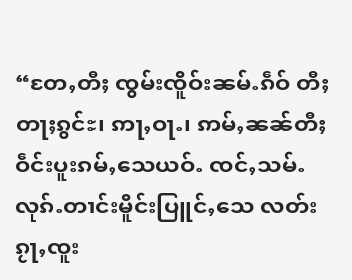“တႄႇတီႈ ၸွမ်းၸိူဝ်းၼမ်ႉၵဵဝ် တီႈတႃႈၵွင်ႊ၊ ဢႃႇဝႃႉ၊ ဢမ်ႇၼၼ်တီႈဝဵင်းပူးၵမ်ႇသေယဝ်ႉ ၸင်ႇသမ်ႉလုၵ်ႉတၢင်းမိူင်းပြူင်ႇသေ လတ်းၵႂႃႇၸူး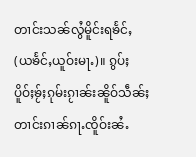တၢင်းသၼ်လွႆမိူင်းရၶႅင်ႇ(ယၶႅင်ႇယူဝ်းမႃႉ)။ ၵွပ်ႈပိူဝ်ႈၶႂ်ႈၵုမ်းၵႂၢၼ်းၼိူဝ်သဵၼ်ႈတၢင်းၵၢၼ်ၵႃႉၸိူဝ်းၼႆႉ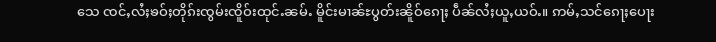သေ ၸင်ႇလႆႈၶဝ်ႈတိုၵ်းၸွမ်းၸိူဝ်းထုင်ႉၼမ်ႉ မိူင်းမၢၼ်ႊပွတ်းၼိူဝ်ၵေႃႈ ပဵၼ်လႆႈယူႇယဝ်ႉ။ ဢမ်ႇသင်ၵေႃႈပေႃး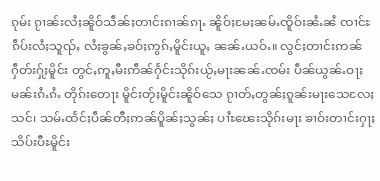ၵုမ်း ၵႂၢၼ်းလႆႈၼိူဝ်သဵၼ်ႈတၢင်းၵၢၼ်ၵႃႉ ၼိူဝ်ႈမႄႈၼမ်ႉၸိူဝ်းၼႆႉၼႆ ၸၢင်ႊၵဵပ်းလႆႈသူၺ်ႇ လႆႈၶွၼ်ႇၶဝ်ႈဢွၵ်ႇမိူင်းယူႇ ၼၼ်ႉယဝ်ႉ။ လွင်ႈတၢင်းဢၼ်ႁဵတ်းႁႂ်ႈမိူင်း တွင်ႇဢူႇမီးဢဵၼ်ႁႅင်းသိုၵ်းယႂ်ႇမႃးၼၼ်ႉၸမ်း ပဵၼ်ယွၼ်ႉဝႃႈ မၼ်းၵႆႉၵႆႉ တိုၵ်းတေႃး မိူင်းတႂ်ႈမိူင်းၼိူဝ်သေ ၵႂၢတ်ႇတွၼ်ႈၵူၼ်းမႃးသေလႄႈသင်၊ သမ်ႉထႅင်ႈပဵၼ်တီႈဢၼ်ပိူၼ်ႈသွၼ်ႈ ပၢႆႊၽေးသိုၵ်းမႃး ၶၢဝ်းတၢင်းႁႃႈသိပ်းပီႊမိူင်း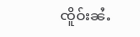ၸိူဝ်းၼႆႉ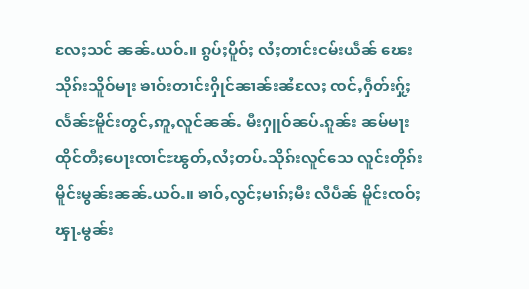လႄႈသင် ၼၼ်ႉယဝ်ႉ။ ၵွပ်ႈပိူဝ်ႈ လႆႈတၢင်းငမ်းယဵၼ် ၽေးသိုၵ်းသိူဝ်မႃး ၶၢဝ်းတၢင်းႁိုင်ၼၢၼ်းၼႆလႄႈ ၸင်ႇႁဵတ်းႁႂ်ႈလႅၼ်ႊမိူင်းတွင်ႇဢူႇလူင်ၼၼ်ႉ မီးႁူဝ်ၼပ်ႉၵူၼ်း ၼမ်မႃး ထိုင်တီႈပေႃးၸၢင်ႊၽွတ်ႇလႆႈတပ်ႉသိုၵ်းလူင်သေ လူင်းတိုၵ်းမိူင်းမွၼ်းၼၼ်ႉယဝ်ႉ။ ၶၢဝ်ႇလွင်ႈမၢၵ်ႈမီး လီပဵၼ် မိူင်းၸဝ်ႈၾႃႉမွၼ်း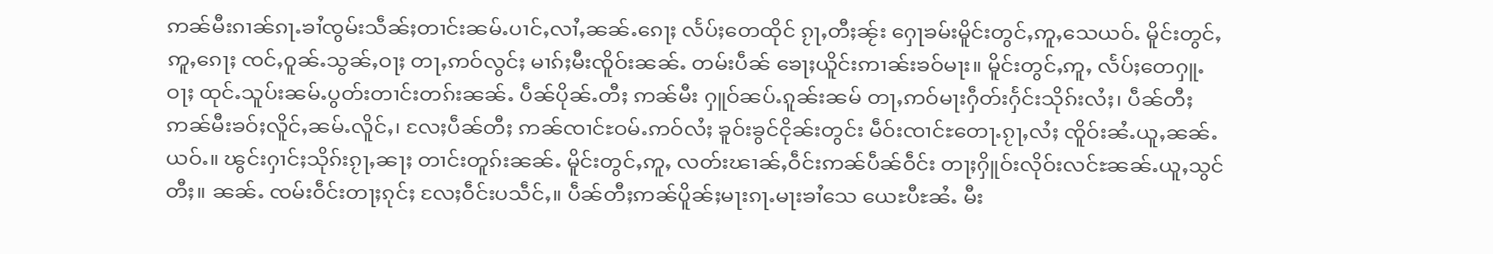ဢၼ်မီးၵၢၼ်ၵႃႉၶၢႆၸွမ်းသဵၼ်ႈတၢင်းၼမ်ႉပၢင်ႇလၢႆႇၼၼ်ႉၵေႃႈ လႅပ်ႈတေထိုင် ၵႂႃႇတီႈၼႂ်း ႁေႃၶမ်းမိူင်းတွင်ႇဢူႇသေယဝ်ႉ မိူင်းတွင်ႇဢူႇၵေႃႈ ၸင်ႇဝူၼ်ႉသွၼ်ႇဝႃႈ တႃႇဢဝ်လွင်ႈ မၢၵ်ႈမီးၸိူဝ်းၼၼ်ႉ တမ်းပဵၼ် ၶေႃႈယိူင်းဢၢၼ်းၶဝ်မႃး။ မိူင်းတွင်ႇဢူႇ လႅပ်ႈတေႁူႉဝႃႈ ထုင်ႉသူပ်းၼမ်ႉပွတ်းတၢင်းတၵ်းၼၼ်ႉ ပဵၼ်ပိုၼ်ႉတီႈ ဢၼ်မီး ႁူဝ်ၼပ်ႉၵူၼ်းၼမ် တႃႇဢဝ်မႃးႁဵတ်းႁႅင်းသိုၵ်းလႆႈ၊ ပဵၼ်တီႈဢၼ်မီးၶဝ်ႈလိူင်ႇၼမ်ႉလိူင်ႇ၊ လႄႈပဵၼ်တီႈ ဢၼ်ၸၢင်ႊဝမ်ႉဢဝ်လႆႈ ၶူဝ်းၶွင်ငိုၼ်းတွင်း မဵဝ်းၸၢင်ႊတေႃႉၵႂႃႇလႆႈ ၸိူဝ်းၼႆႉယူႇၼၼ်ႉယဝ်ႉ။ ၽွင်းႁၢင်ႈသိုၵ်းၵႂႃႇၼႃႈ တၢင်းတူၵ်းၼၼ်ႉ မိူင်းတွင်ႇဢူႇ လတ်းၽၢၼ်ႇဝဵင်းဢၼ်ပဵၼ်ဝဵင်း တႃႈႁိူဝ်းလိုဝ်းလင်ႊၼၼ်ႉယူႇသွင်တီႈ။ ၼၼ်ႉ ၸမ်းဝဵင်းတႃႈၵုင်ႈ လႄႈဝဵင်းပသဵင်ႇ။ ပဵၼ်တီႈဢၼ်ပိူၼ်ႈမႃးၵႃႉမႃးၶၢႆသေ ယေႊပီႊၼႆႉ မီး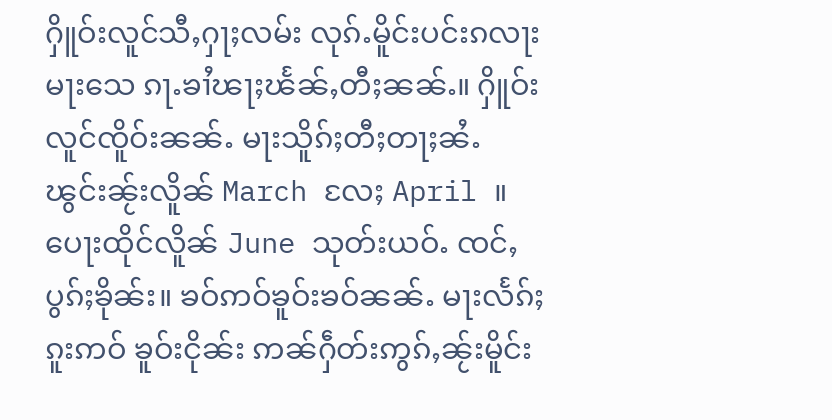ႁိူဝ်းလူင်သီႇႁႃႈလမ်း လုၵ်ႉမိူင်းပင်းၵလႃးမႃးသေ ၵႃႉၶၢႆၽႃႈၽႅၼ်ႇတီႈၼၼ်ႉ။ ႁိူဝ်းလူင်ၸိူဝ်းၼၼ်ႉ မႃးသိူၵ်ႈတီႈတႃႈၼႆႉ ၽွင်းၼႂ်းလိူၼ် March လႄႈ April ။ ပေႃးထိုင်လိူၼ် June သုတ်းယဝ်ႉ ၸင်ႇပွၵ်ႈၶိုၼ်း။ ၶဝ်ဢဝ်ၶူဝ်းၶဝ်ၼၼ်ႉ မႃးလႅၵ်ႈၵူးဢဝ် ၶူဝ်းငိုၼ်း ဢၼ်ႁဵတ်းဢွၵ်ႇၼႂ်းမိူင်း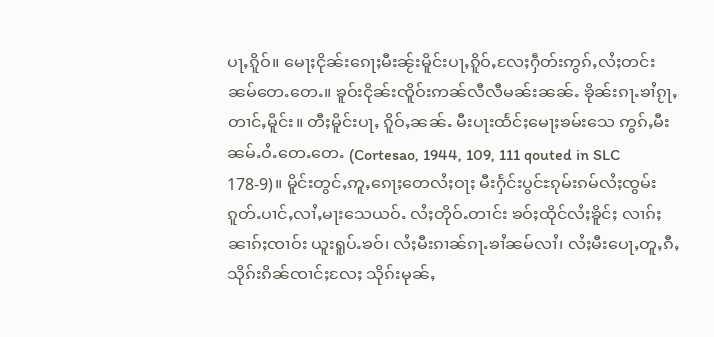ပႃႇၵိူဝ်။ မေႃႈငိုၼ်းၵေႃႈမီးၼႂ်းမိူင်းပႃႇၵိူဝ်ႇလႄႈႁဵတ်းဢွၵ်ႇလႆႈတင်း ၼမ်တေႉတေႉ။ ၶူဝ်းငိုၼ်းၸိူဝ်းဢၼ်လီလီမၼ်းၼၼ်ႉ ၶိုၼ်းၵႃႉၶၢႆၵႂႃႇတၢင်ႇမိူင်း။ တီႈမိူင်းပႃႇ ၵိူဝ်ႇၼၼ်ႉ မီးပႃးထႅင်ႈမေႃႈၶမ်းသေ ဢွၵ်ႇမီးၼမ်ႉဝႆႉတေႉတေႉ (Cortesao, 1944, 109, 111 qouted in SLC 178-9)။ မိူင်းတွင်ႇဢူႇၵေႃႈတေလႆႈဝႃႈ မီးႁႅင်းပွင်ႊၵုမ်းၵမ်လႆႈၸွမ်းၵူတ်ႉပၢင်ႇလၢႆႇမႃးသေယဝ်ႉ လႆႈတိုဝ်ႉတၢင်း ၶဝ်ႈထိုင်လႆႈၶိူင်ႈ လၢၵ်ႈၼၢၵ်ႈၸၢဝ်း ယူးရူပ်ႉၶဝ်၊ လႆႈမီးၵၢၼ်ၵႃႉၶၢႆၼမ်လၢႆ၊ လႆႈမီးပေႃႇတူႇၵီႇသိုၵ်းၵိၼ်ၸၢင်ႈလႄႈ သိုၵ်းမုၼ်ႇ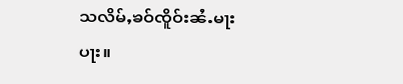သလိမ်ႇၶဝ်ၸိူဝ်းၼႆႉမႃးပႃး။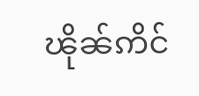ၽိုၼ်ဢိင်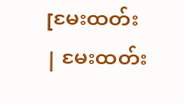[မႄးထတ်း | မႄးထတ်း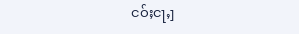ငဝ်ႈငႃႇ]